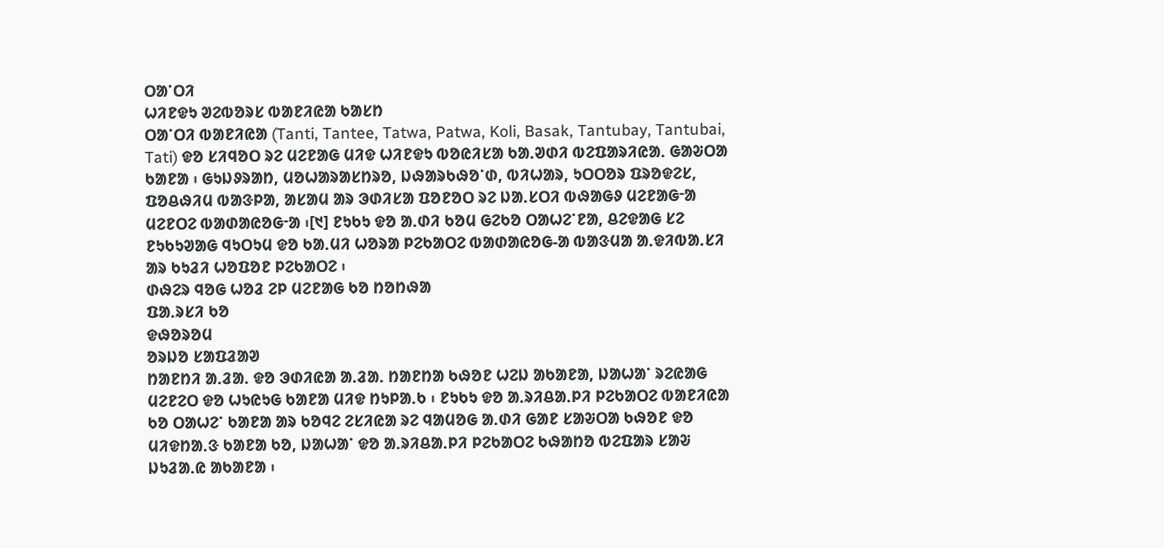ᱛᱟᱸᱛᱤ
ᱦᱤᱱᱫᱩ ᱣᱮᱵᱚᱨᱥ ᱵᱟᱱᱤᱭᱟ ᱠᱟᱥᱴ
ᱛᱟᱸᱛᱤ ᱵᱟᱱᱤᱭᱟ (Tanti, Tantee, Tatwa, Patwa, Koli, Basak, Tantubay, Tantubai, Tati) ᱫᱚ ᱥᱤᱧᱚᱛ ᱨᱮ ᱢᱮᱱᱟᱜ ᱢᱤᱫ ᱦᱤᱱᱫᱩ ᱵᱚᱭᱤᱥᱟ ᱠᱟᱹᱣᱰᱤ ᱵᱮᱯᱟᱨᱤᱭᱟᱹ ᱜᱟᱶᱛᱟ ᱠᱟᱱᱟ ᱾ ᱜᱩᱡᱽᱨᱟᱴ, ᱢᱚᱦᱟᱨᱟᱥᱴᱨᱚ, ᱡᱷᱟᱨᱠᱷᱚᱸᱰ, ᱵᱤᱦᱟᱨ, ᱩᱛᱛᱚᱨ ᱯᱨᱚᱫᱮᱥ, ᱯᱚᱪᱷᱤᱢ ᱵᱟᱝᱞᱟ, ᱟᱥᱟᱢ ᱟᱨ ᱳᱰᱤᱥᱟ ᱯᱚᱱᱚᱛ ᱨᱮ ᱡᱟᱹᱥᱛᱤ ᱵᱷᱟᱜᱽ ᱢᱮᱱᱟᱜᱼᱟ ᱢᱮᱱᱛᱮ ᱵᱟᱰᱟᱭᱚᱜᱼᱟ ᱾[᱑] ᱱᱩᱠᱩ ᱫᱚ ᱟᱹᱰᱤ ᱠᱚᱢ ᱜᱮᱠᱚ ᱛᱟᱦᱮᱸᱱᱟ, ᱪᱮᱫᱟᱜ ᱥᱮ ᱱᱩᱠᱩᱣᱟᱜ ᱧᱩᱛᱩᱢ ᱫᱚ ᱠᱟᱹᱢᱤ ᱦᱚᱨᱟ ᱞᱮᱠᱟᱛᱮ ᱵᱟᱰᱟᱭᱚᱜ-ᱟ ᱵᱟᱝᱢᱟ ᱟᱹᱫᱤᱵᱟᱹᱥᱤ ᱟᱨ ᱠᱩᱲᱤ ᱦᱚᱯᱚᱱ ᱞᱮᱠᱟᱛᱮ ᱾
ᱰᱷᱮᱨ ᱧᱚᱜ ᱦᱚᱲ ᱮᱞ ᱢᱮᱱᱟᱜ ᱠᱚ ᱴᱚᱴᱷᱟ
ᱯᱟᱹᱨᱥᱤ ᱠᱚ
ᱫᱷᱚᱨᱚᱢ
ᱚᱨᱡᱚ ᱥᱟᱯᱲᱟᱣ
ᱴᱟᱱᱴᱤ ᱟᱹᱲᱟᱹ ᱫᱚ ᱳᱰᱤᱭᱟ ᱟᱹᱲᱟᱹ ᱴᱟᱱᱴᱟ ᱠᱷᱚᱱ ᱦᱮᱡ ᱟᱠᱟᱱᱟ, ᱡᱟᱦᱟᱸ ᱨᱮᱭᱟᱜ ᱢᱮᱱᱮᱛ ᱫᱚ ᱦᱩᱭᱩᱜ ᱠᱟᱱᱟ ᱢᱤᱫ ᱴᱩᱞᱟᱹᱠ ᱾ ᱱᱩᱠᱩ ᱫᱚ ᱟᱹᱨᱤᱪᱟᱹᱞᱤ ᱞᱮᱠᱟᱛᱮ ᱵᱟᱱᱤᱭᱟ ᱠᱚ ᱛᱟᱦᱮᱸ ᱠᱟᱱᱟ ᱟᱨ ᱠᱚᱧᱮ ᱮᱥᱤᱭᱟ ᱨᱮ ᱧᱟᱢᱚᱜ ᱟᱹᱰᱤ ᱜᱟᱱ ᱥᱟᱶᱛᱟ ᱠᱷᱚᱱ ᱫᱚ ᱢᱤᱫᱴᱟᱹᱝ ᱠᱟᱱᱟ ᱠᱚ, ᱡᱟᱦᱟᱸ ᱫᱚ ᱟᱹᱨᱤᱪᱟᱹᱞᱤ ᱞᱮᱠᱟᱛᱮ ᱠᱷᱟᱴᱚ ᱵᱮᱯᱟᱨ ᱥᱟᱶ ᱡᱩᱲᱟᱹᱭ ᱟᱠᱟᱱᱟ ᱾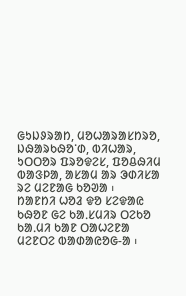ᱜᱩᱡᱽᱨᱟᱴ, ᱢᱚᱦᱟᱨᱟᱥᱴᱨᱚ, ᱡᱷᱟᱨᱠᱷᱚᱸᱰ, ᱵᱤᱦᱟᱨ, ᱩᱛᱛᱚᱨ ᱯᱨᱚᱫᱮᱥ, ᱯᱚᱪᱷᱤᱢ ᱵᱟᱝᱞᱟ, ᱟᱥᱟᱢ ᱟᱨ ᱳᱰᱤᱥᱟ ᱨᱮ ᱢᱮᱱᱟᱜ ᱠᱚᱣᱟ ᱾
ᱴᱟᱱᱴᱤ ᱦᱚᱲ ᱫᱚ ᱥᱮᱫᱟᱭ ᱠᱷᱚᱱ ᱜᱮ ᱠᱟᱹᱥᱢᱤᱨ ᱛᱮᱠᱚ ᱠᱟᱹᱢᱤ ᱠᱟᱱ ᱛᱟᱦᱮᱱᱟ ᱢᱮᱱᱛᱮ ᱵᱟᱰᱟᱭᱚᱜ-ᱟ ᱾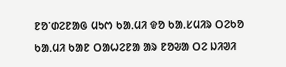ᱱᱚᱸᱰᱮᱱᱟᱜ ᱢᱩᱬ ᱠᱟᱹᱢᱤ ᱫᱚ ᱠᱟᱹᱥᱢᱤᱨ ᱛᱮᱠᱚ ᱠᱟᱹᱢᱤ ᱠᱟᱱ ᱛᱟᱦᱮᱱᱟ ᱟᱨ ᱱᱚᱶᱟ ᱛᱮ ᱡᱤᱣᱤ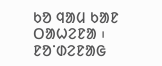ᱠᱚ ᱧᱟᱢ ᱠᱟᱱ ᱛᱟᱦᱮᱱᱟ ᱾ ᱱᱚᱸᱰᱮᱱᱟᱜ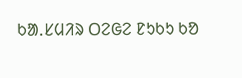ᱠᱟᱹᱥᱢᱤᱨ ᱛᱮᱜᱮ ᱱᱩᱠᱩ ᱠᱚ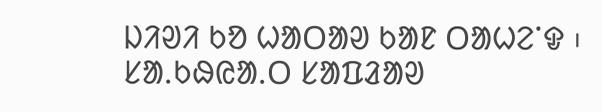ᱡᱤᱣᱤ ᱠᱚ ᱦᱟᱛᱟᱣ ᱠᱟᱱ ᱛᱟᱦᱮᱸᱫ ᱾
ᱥᱟ.ᱠᱷᱭᱟ.ᱛ ᱥᱟᱯᱲᱟᱣ